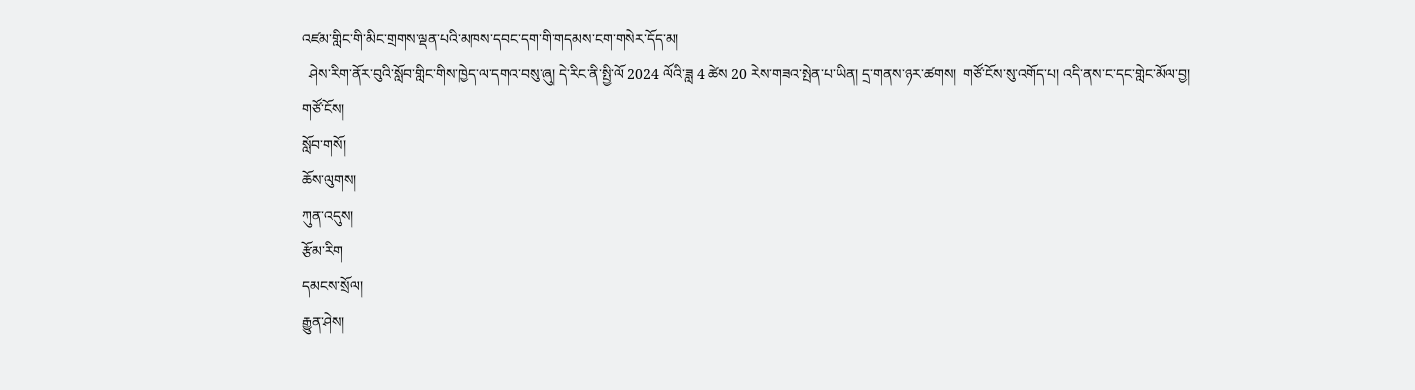འཛམ་གླིང་གི་མིང་གྲགས་ལྡན་པའི་མཁས་དབང་དག་གི་གདམས་ངག་གསེར་དོད་མ།
  ཤེས་རིག་ནོར་བུའི་སློབ་གླིང་གིས་ཁྱེད་ལ་དགའ་བསུ་ཞུ། དེ་རིང་ནི་སྤྱི་ལོ 2024 ལོའི་ཟླ 4 ཚེས 20 རེས་གཟའ་སྤེན་པ་ཡིན། དྲ་གནས་ཉར་ཚགས།  གཙོ་ངོས་སུ་འགོད་པ། འདི་ནས་ང་དང་གླེང་མོལ་བྱ།
གཙོ་ངོས།
སློབ་གསོ།
ཆོས་ལུགས།
ཀུན་འདུས།
རྩོམ་རིག
དམངས་སྲོལ།
རྒྱུན་ཤེས།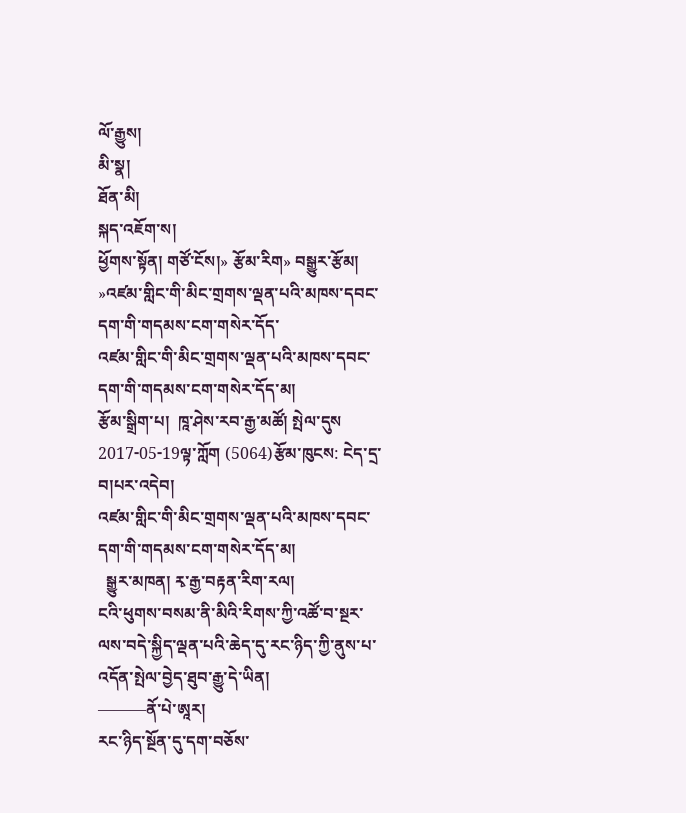ལོ་རྒྱུས།
མི་སྣ།
ཐོན་མི།
སྐད་འཇོག་ས།
ཕྱོགས་སྟོན། གཙོ་ངོས།» རྩོམ་རིག» བསྒྱུར་རྩོམ། »འཛམ་གླིང་གི་མིང་གྲགས་ལྡན་པའི་མཁས་དབང་དག་གི་གདམས་ངག་གསེར་དོད་
འཛམ་གླིང་གི་མིང་གྲགས་ལྡན་པའི་མཁས་དབང་དག་གི་གདམས་ངག་གསེར་དོད་མ།
རྩོམ་སྒྲིག་པ།  ཁཱ་ཤེས་རབ་རྒྱ་མཚོ། སྤེལ་དུས 2017-05-19ལྟ་ཀློག (5064)རྩོམ་ཁུངས: ངེད་དྲ་བ།པར་འདེབ།
འཛམ་གླིང་གི་མིང་གྲགས་ལྡན་པའི་མཁས་དབང་དག་གི་གདམས་ངག་གསེར་དོད་མ།
  སྒྱུར་མཁན། རྭ་རྒྱ་བརྟན་རིག་རལ།
ངའི་ཕུགས་བསམ་ནི་མིའི་རིགས་ཀྱི་འཚོ་བ་སྔར་ལས་བདེ་སྐྱིད་ལྡན་པའི་ཆེད་དུ་རང་ཉིད་ཀྱི་ནུས་པ་འདོན་སྤེལ་བྱེད་ཐུབ་རྒྱུ་དེ་ཡིན།
———ནོ་པེ་ཨཱར།
རང་ཉིད་སྔོན་དུ་དག་བཅོས་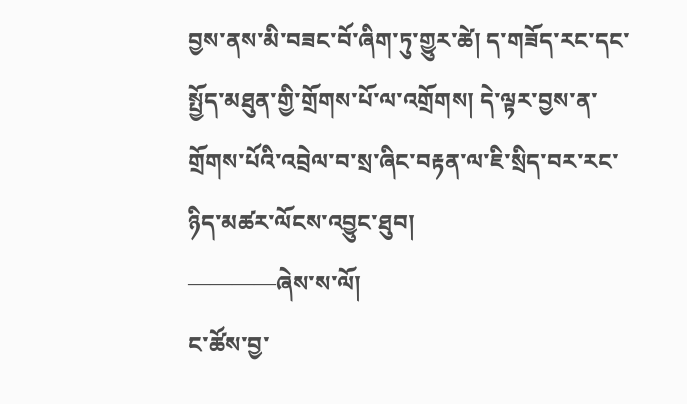བྱས་ནས་མི་བཟང་བོ་ཞིག་ཏུ་གྱུར་ཚེ། ད་གཟོད་རང་དང་སྤྱོད་མཐུན་གྱི་གྲོགས་པོ་ལ་འགྲོགས། དེ་ལྟར་བྱས་ན་གྲོགས་པོའི་འབྲེལ་བ་སྲ་ཞིང་བརྟན་ལ་ཇི་སྲིད་བར་རང་ཉིད་མཚར་ལོངས་འབྱུང་ཐུབ།
————ཞེས་ས་ལོ།
ང་ཚོས་བྱ་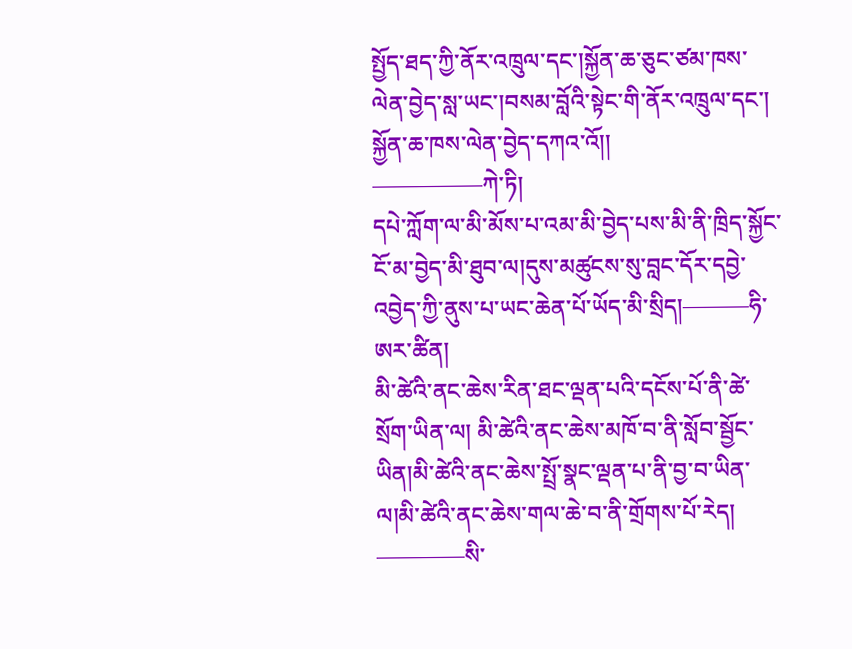སྤྱོད་ཐད་ཀྱི་ནོར་འཁྲུལ་དང་།སྐྱོན་ཆ་ཅུང་ཙམ་ཁས་ལེན་བྱེད་སླ་ཡང་།བསམ་བློའི་སྟེང་གི་ནོར་འཁྲུལ་དང་། སྐྱོན་ཆ་ཁས་ལེན་བྱེད་དཀའ་འོ།།
—————ཀེ་ཏི།
དཔེ་ཀློག་ལ་མི་མོས་པ་འམ་མི་བྱེད་པས་མི་ནི་ཁྲིད་སྐྱོང་ངོ་མ་བྱེད་མི་ཐུབ་ལ།དུས་མཚུངས་སུ་བླང་དོར་དབྱེ་འབྱེད་ཀྱི་ནུས་པ་ཡང་ཆེན་པོ་ཡོད་མི་སྲིད།———ཧི་ཨར་ཚིན།
མི་ཚེའི་ནང་ཆེས་རིན་ཐང་ལྡན་པའི་དངོས་པོ་ནི་ཚེ་སྲོག་ཡིན་ལ། མི་ཚེའི་ནང་ཆེས་མཁོ་བ་ནི་སློབ་སྦྱོང་ཡིན།མི་ཚེའི་ནང་ཆེས་སྤྲོ་སྣང་ལྡན་པ་ནི་བྱ་བ་ཡིན་ལ།མི་ཚེའི་ནང་ཆེས་གལ་ཆེ་བ་ནི་གྲོགས་པོ་རེད།
————སི་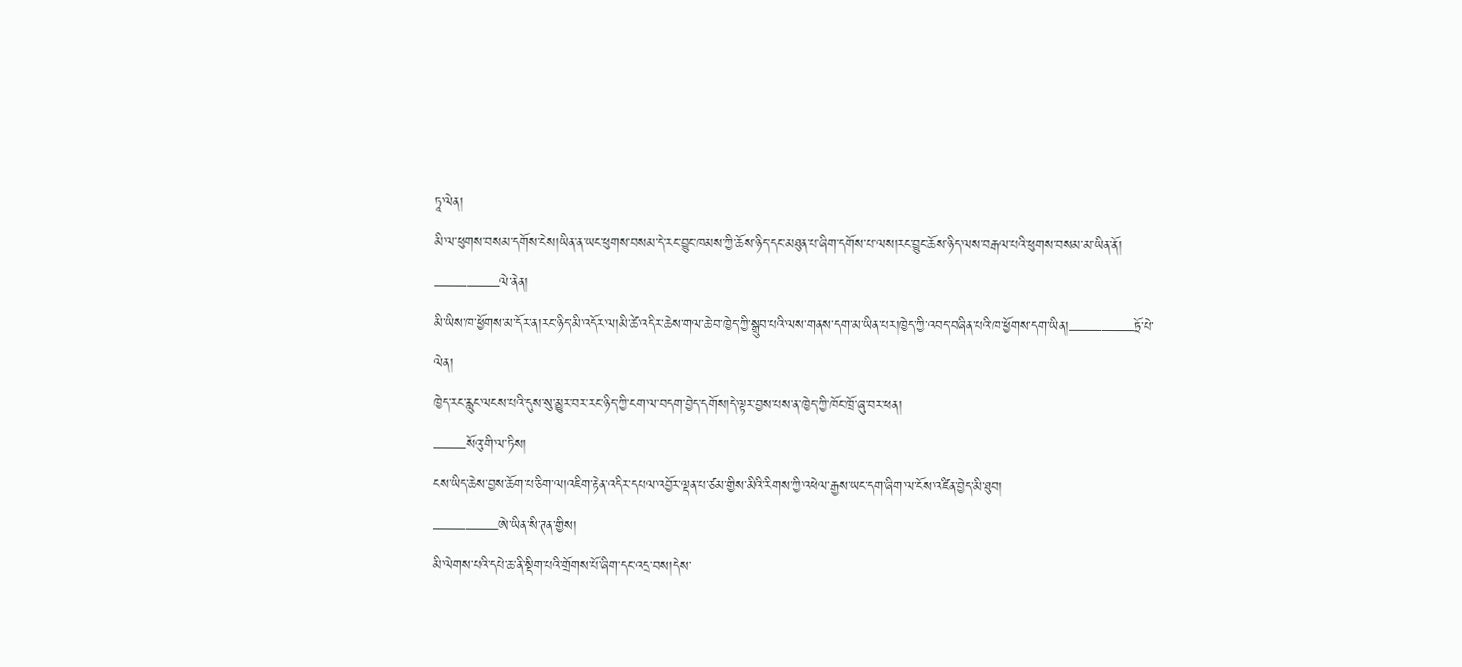ཏཱ་ལེན།
མི་ལ་ཕུགས་བསམ་དགོས་ངེས།ཡིན་ན་ཡང་ཕུགས་བསམ་དེ་རང་བྱུང་ཁམས་ཀྱི་ཆོས་ཉིད་དང་མཐུན་པ་ཞིག་དགོས་པ་ལས།རང་བྱུང་ཆོས་ཉིད་ལས་བརྒལ་པའི་ཕུགས་བསམ་མ་ཡིན་ནོ།
————ལེ་ནེན།
མི་ཡིས་ཁ་ཕྱོགས་མ་དོར་ན།རང་ཉིད་མི་འདོར་ལ།མི་ཚེ་འདིར་ཆེས་གལ་ཆེ་བ་ཁྱེད་ཀྱི་སྒྲུབ་པའི་ལས་གནས་དག་མ་ཡིན་པར།ཁྱེད་ཀྱི་འབད་བཞིན་པའི་ཁ་ཕྱོགས་དག་ཡིན།————ཏྲོ་པེ་ལེན།
ཁྱེད་རང་རླུང་ལངས་པའི་དུས་སུ་མྱུར་བར་རང་ཉིད་ཀྱི་ངག་ལ་བདག་བྱེད་དགོས།དེ་ལྟར་བྱས་པས་ན་ཁྱེད་ཀྱི་ཁོང་ཁྲོ་ཞུ་བར་ཕན།
——སོའུ་གི་ལ་ཏིས།
ངས་ཡིད་ཆེས་བྱས་ཆོག་པ་ཅིག་ལ།འཇིག་རྟེན་འདིར་དཔལ་འབྱོར་ལྡན་པ་ཙམ་གྱིས་མིའི་རིགས་ཀྱི་འཕེལ་རྒྱས་ཡང་དག་ཞིག་ལ་ངོས་འཛིན་བྱེད་མི་ཐུབ།
————ཨེ་ཡིན་སི་ཊན་གྱིས།
མི་ལེགས་པའི་དཔེ་ཆ་ནི་སྡིག་པའི་གྲོགས་པོ་ཞིག་དང་འདྲ་བས།དེས་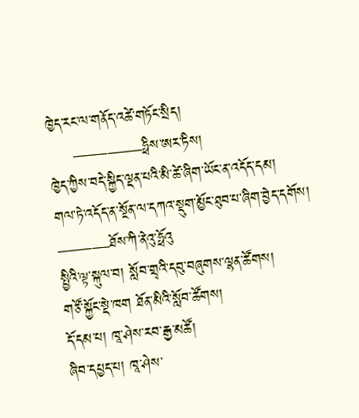ཁྱེད་རང་ལ་གནོད་འཚེ་གཏོང་སྲིད།
     ————ཧྥིས་ཨར་ཏིས།
ཁྱེད་ཀྱིས་བདེ་སྐྱིད་ལྡན་པའི་མི་ཚེ་ཞིག་ཡོང་ན་འདོད་དམ།
གལ་ཏེ་འདོད་ན་སྔོན་ལ་དཀའ་སྡུག་མྱོང་ཐུབ་པ་ཞིག་བྱེད་དགོས།
———ཐོས་ཀི་ནེའུ་ཧྥོའུ
སྤྱིའི་ལྟ་སྐུལ་བ། སློབ་གྲྭའི་དབུ་བཞུགས་ལྷན་ཚོགས།
གཙོ་སྐྱོང་སྡེ་ཁག ཐོན་མིའི་སློབ་ཚོགས།
དོ་དམ་པ། ཁཱ་ཤེས་རབ་རྒྱ་མཚོ།
ཞིབ་དཔྱད་པ། ཁཱ་ཤེས་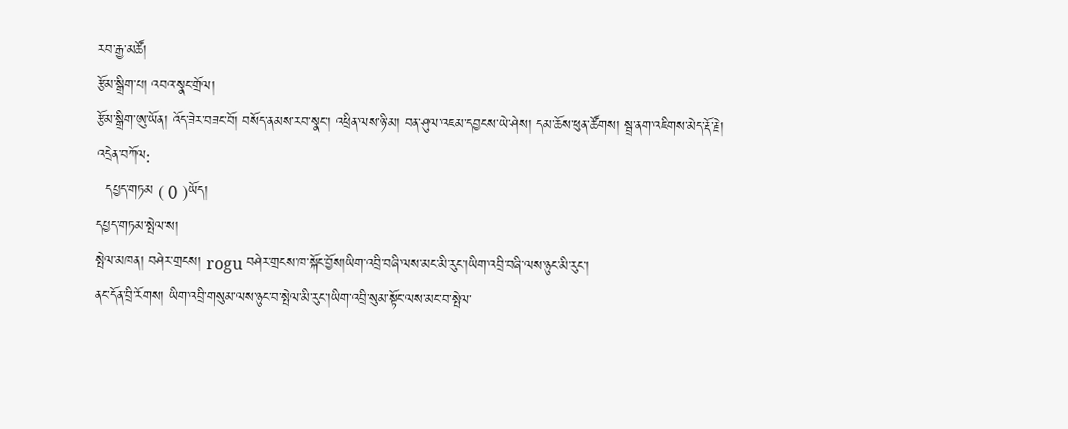རབ་རྒྱ་མཚོ།
རྩོམ་སྒྲིག་པ། འབའ་སྣང་གྲོལ།
རྩོམ་སྒྲིག་ཨུ་ཡོན། འོད་ཟེར་བཟང་བོ། བསོད་ནམས་རབ་སྣང་། འཕྲིན་ལས་ཉི་མ། བན་ཤུལ་འཇམ་དབྱངས་ཡེ་ཤེས། དམ་ཆོས་ཕུན་ཚོགས། སྦྲ་ནག་འཇིགས་མེད་རྡོ་རྗེ།
འདྲེན་བཀོལ:
  དཔྱད་གཏམ ( 0 )ཡོད།
དཔྱད་གཏམ་སྤེལ་ས།
སྤེལ་མཁན། བཤེར་གྲངས། rogu བཤེར་གྲངས་ཁ་སྐོང་བྱོས།ཡིག་འབྲི་བཞི་ལས་མང་མི་རུང་།ཡིག་འབྲི་བཞི་ལས་ཉུང་མི་རུང་།
ནང་དོན་བྲི་རོགས། ཡིག་འབྲི་གསུམ་ལས་ཉུང་བ་སྤེལ་མི་རུང་།ཡིག་འབྲི་སུམ་སྟོང་ལས་མང་བ་སྤེལ་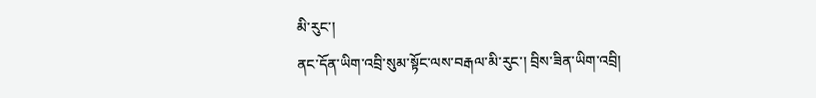མི་རུང་།
ནང་དོན་ཡིག་འབྲི་སུམ་སྟོང་ལས་བརྒལ་མི་རུང་། བྲིས་ཟིན་ཡིག་འབྲི།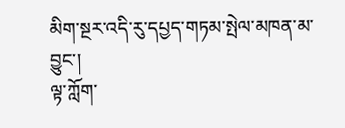མིག་སྔར་འདི་རུ་དཔྱད་གཏམ་སྤེལ་མཁན་མ་བྱུང་།
ལྟ་ཀློག་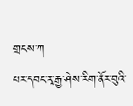གྲངས་ཀ
པར་དབང་རྭ་རྒྱ་ཤེས་རིག་ནོར་བུའི་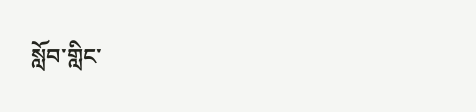སློབ་གླིང་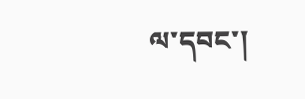ལ་དབང་།